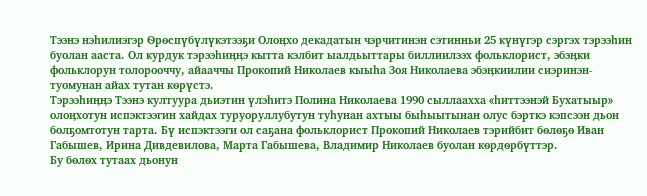Тээнэ нэһилиэгэр Ѳрѳспүбүлүкэтээҕи Олоӊхо декадатын чэрчитинэн сэтинньи 25 күнүгэр сэргэх тэрээһин буолан ааста. Ол курдук тэрээһиӊӊэ кытта кэлбит ыалдьыттары биллиилээх фольклорист, эбэӊки фольклорун толорооччу, айааччы Прокопий Николаев кыыһа Зоя Николаева эбэӊкиилии сиэринэн-туомунан айах тутан кѳрүстэ.
Тэрээһиӊӊэ Тээнэ култуура дьиэтин үлэһитэ Полина Николаева 1990 сыллаахха «һиттээнэй Бухатыыр» олоӊхотун испэктээгин хайдах туруоруллубутун туһунан ахтыы быһыытынан олус бэрткэ кэпсээн дьон болҕомтотун тарта. Бү испэктээги ол саҕана фольклорист Прокопий Николаев тэрийбит бѳлѳҕѳ Иван Габышев, Ирина Дивдевилова, Марта Габышева, Владимир Николаев буолан кѳрдѳрбүттэр.
Бу бѳлѳх тутаах дьонун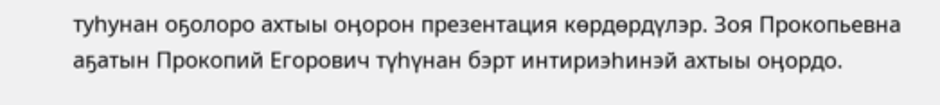туһунан оҕолоро ахтыы оӊорон презентация кѳрдѳрдүлэр. Зоя Прокопьевна аҕатын Прокопий Егорович түһүнан бэрт интириэһинэй ахтыы оӊордо.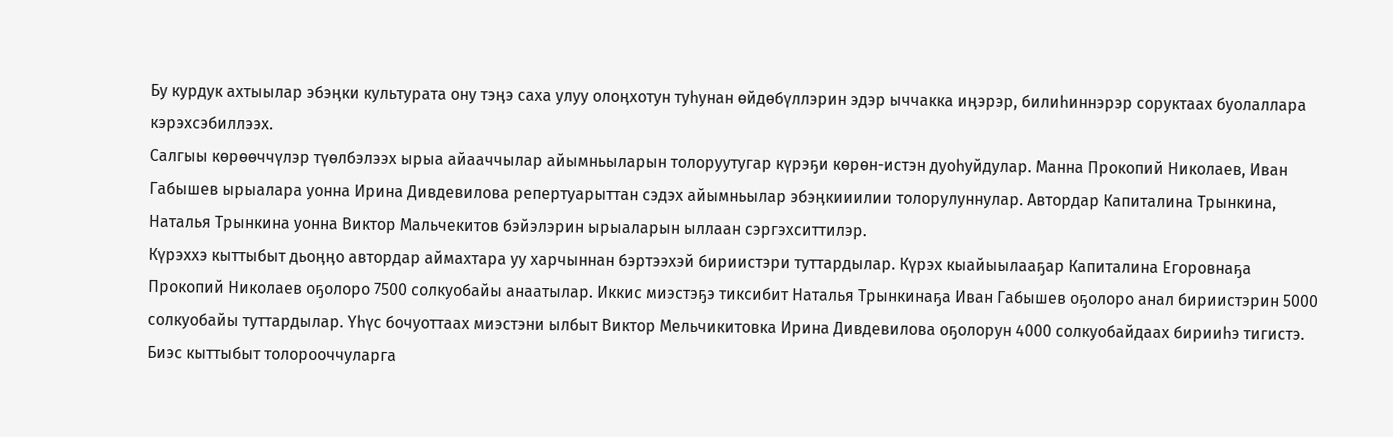Бу курдук ахтыылар эбэӊки культурата ону тэӊэ саха улуу олоӊхотун туһунан ѳйдѳбүллэрин эдэр ыччакка иӊэрэр, билиһиннэрэр соруктаах буолаллара кэрэхсэбиллээх.
Салгыы кѳрѳѳччүлэр түѳлбэлээх ырыа айааччылар айымньыларын толоруутугар күрэҕи кѳрѳн-истэн дуоһуйдулар. Манна Прокопий Николаев, Иван Габышев ырыалара уонна Ирина Дивдевилова репертуарыттан сэдэх айымньылар эбэӊкииилии толорулуннулар. Автордар Капиталина Трынкина, Наталья Трынкина уонна Виктор Мальчекитов бэйэлэрин ырыаларын ыллаан сэргэхситтилэр.
Күрэххэ кыттыбыт дьоӊӊо автордар аймахтара уу харчыннан бэртээхэй бириистэри туттардылар. Күрэх кыайыылааҕар Капиталина Егоровнаҕа Прокопий Николаев оҕолоро 7500 солкуобайы анаатылар. Иккис миэстэҕэ тиксибит Наталья Трынкинаҕа Иван Габышев оҕолоро анал бириистэрин 5000 солкуобайы туттардылар. Үһүс бочуоттаах миэстэни ылбыт Виктор Мельчикитовка Ирина Дивдевилова оҕолорун 4000 солкуобайдаах бирииһэ тигистэ. Биэс кыттыбыт толорооччуларга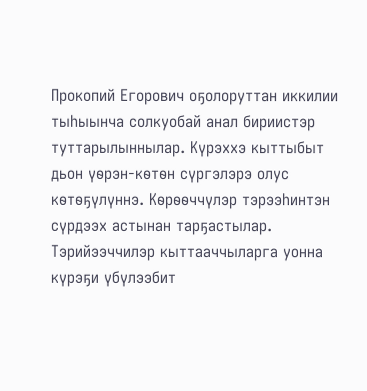Прокопий Егорович оҕолоруттан иккилии тыһыынча солкуобай анал бириистэр туттарылыннылар. Күрэххэ кыттыбыт дьон үѳрэн-кѳтѳн сүргэлэрэ олус кѳтѳҕүлүннэ. Кѳрѳѳччүлэр тэрээһинтэн сүрдээх астынан тарҕастылар.
Тэрийээччилэр кыттааччыларга уонна күрэҕи үбүлээбит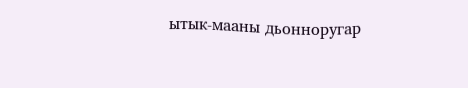ытык-мааны дьонноругар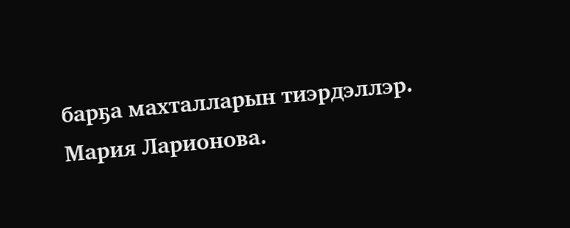барҕа махталларын тиэрдэллэр.
Мария Ларионова.